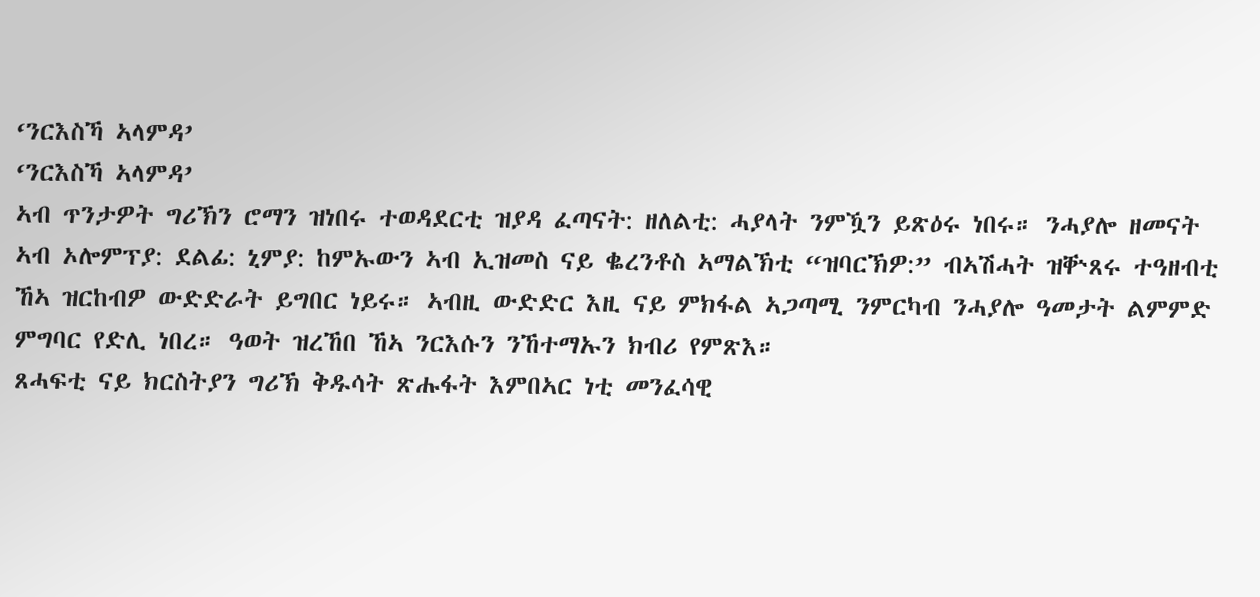‘ንርእስኻ ኣላምዳ’
‘ንርእስኻ ኣላምዳ’
ኣብ ጥንታዎት ግሪኽን ሮማን ዝነበሩ ተወዳደርቲ ዝያዳ ፈጣናት: ዘለልቲ: ሓያላት ንምዃን ይጽዕሩ ነበሩ። ንሓያሎ ዘመናት ኣብ ኦሎምፕያ: ደልፊ: ኒምያ: ከምኡውን ኣብ ኢዝመስ ናይ ቈረንቶስ ኣማልኽቲ “ዝባርኽዎ:” ብኣሽሓት ዝቝጸሩ ተዓዘብቲ ኸኣ ዝርከብዎ ውድድራት ይግበር ነይሩ። ኣብዚ ውድድር እዚ ናይ ምክፋል ኣጋጣሚ ንምርካብ ንሓያሎ ዓመታት ልምምድ ምግባር የድሊ ነበረ። ዓወት ዝረኸበ ኸኣ ንርእሱን ንኸተማኡን ክብሪ የምጽእ።
ጸሓፍቲ ናይ ክርስትያን ግሪኽ ቅዱሳት ጽሑፋት እምበኣር ነቲ መንፈሳዊ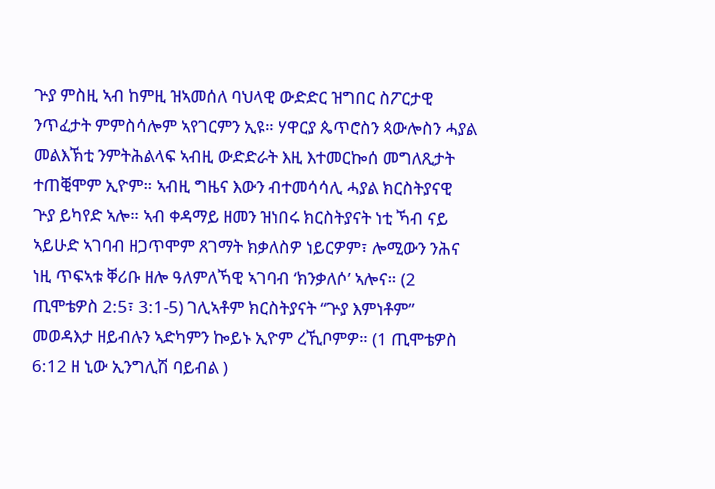ጕያ ምስዚ ኣብ ከምዚ ዝኣመሰለ ባህላዊ ውድድር ዝግበር ስፖርታዊ ንጥፈታት ምምስሳሎም ኣየገርምን ኢዩ። ሃዋርያ ጴጥሮስን ጳውሎስን ሓያል መልእኽቲ ንምትሕልላፍ ኣብዚ ውድድራት እዚ እተመርኰሰ መግለጺታት ተጠቒሞም ኢዮም። ኣብዚ ግዜና እውን ብተመሳሳሊ ሓያል ክርስትያናዊ ጕያ ይካየድ ኣሎ። ኣብ ቀዳማይ ዘመን ዝነበሩ ክርስትያናት ነቲ ኻብ ናይ ኣይሁድ ኣገባብ ዘጋጥሞም ጸገማት ክቃለስዎ ነይርዎም፣ ሎሚውን ንሕና ነዚ ጥፍኣቱ ቐሪቡ ዘሎ ዓለምለኻዊ ኣገባብ ‘ክንቃለሶ’ ኣሎና። (2 ጢሞቴዎስ 2:5፣ 3:1-5) ገሊኣቶም ክርስትያናት “ጕያ እምነቶም” መወዳእታ ዘይብሉን ኣድካምን ኰይኑ ኢዮም ረኺቦምዎ። (1 ጢሞቴዎስ 6:12 ዘ ኒው ኢንግሊሽ ባይብል )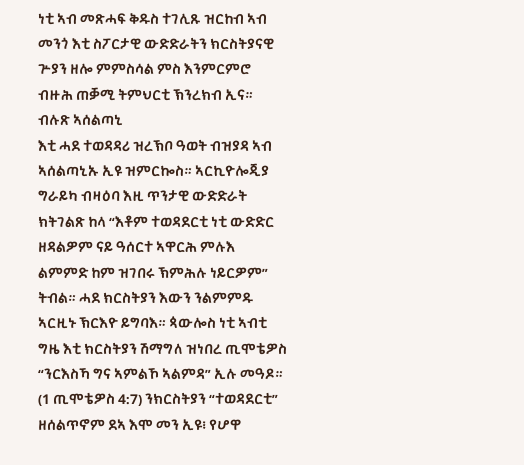ነቲ ኣብ መጽሓፍ ቅዱስ ተገሊጹ ዝርከብ ኣብ መንጎ እቲ ስፖርታዊ ውድድራትን ክርስትያናዊ ጕያን ዘሎ ምምስሳል ምስ እንምርምሮ ብዙሕ ጠቓሚ ትምህርቲ ኽንረክብ ኢና።
ብሉጽ ኣሰልጣኒ
እቲ ሓደ ተወዳዳሪ ዝረኽቦ ዓወት ብዝያዳ ኣብ ኣሰልጣኒኡ ኢዩ ዝምርኰስ። ኣርኪዮሎጂያ ግራይካ ብዛዕባ እዚ ጥንታዊ ውድድራት ክትገልጽ ከላ “እቶም ተወዳደርቲ ነቲ ውድድር ዘዳልዎም ናይ ዓሰርተ ኣዋርሕ ምሉእ ልምምድ ከም ዝገበሩ ኽምሕሉ ነይርዎም” ትብል። ሓደ ክርስትያን እውን ንልምምዱ ኣርዚኑ ኽርእዮ ይግባእ። ጳውሎስ ነቲ ኣብቲ ግዜ እቲ ክርስትያን ሽማግለ ዝነበረ ጢሞቴዎስ “ንርእስኻ ግና ኣምልኾ ኣልምዳ” ኢሉ መዓዶ። (1 ጢሞቴዎስ 4:7) ንክርስትያን “ተወዳደርቲ” ዘሰልጥኖም ደኣ እሞ መን ኢዩ፧ የሆዋ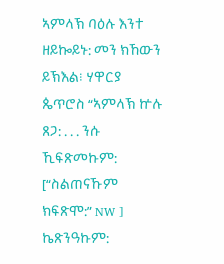ኣምላኽ ባዕሉ እንተ ዘይኰይኑ: መን ክኸውን ይኽእል፧ ሃዋርያ ጴጥሮስ “ኣምላኽ ኵሉ ጸጋ: . . . ንሱ ኺፍጽመኩም: [“ስልጠናኹም ክፍጽሞ:” NW ] ኬጽንዓኩም: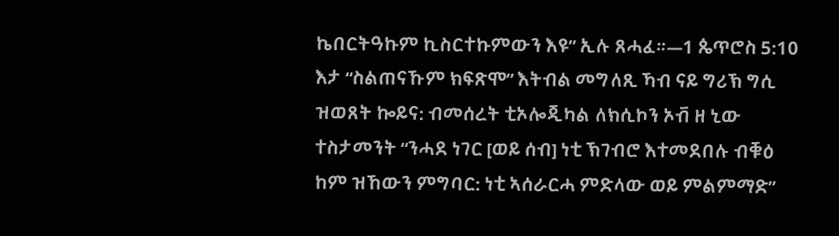ኬበርትዓኩም ኪስርተኩምውን እዩ” ኢሉ ጸሓፈ።—1 ጴጥሮስ 5:10
እታ “ስልጠናኹም ክፍጽሞ” እትብል መግለጺ ኻብ ናይ ግሪኽ ግሲ ዝወጸት ኰይና: ብመሰረት ቲኦሎጂካል ለክሲኮን ኦቭ ዘ ኒው ተስታመንት “ንሓደ ነገር [ወይ ሰብ] ነቲ ኽገብሮ እተመደበሉ ብቑዕ ከም ዝኸውን ምግባር: ነቲ ኣሰራርሓ ምድላው ወይ ምልምማድ”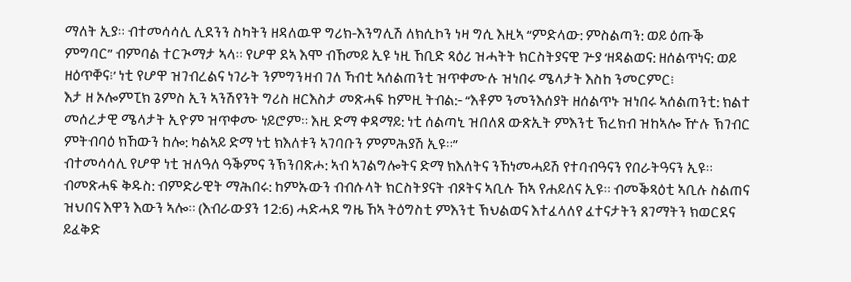ማለት ኢያ። ብተመሳሳሊ ሊደንን ስካትን ዘዳለዉዋ ግሪክ-እንግሊሽ ለክሲኮን ነዛ ግሲ እዚኣ “ምድላው: ምስልጣን: ወይ ዕጡቕ ምግባር” ብምባል ተርጒማታ ኣላ። የሆዋ ደኣ እሞ ብኸመይ ኢዩ ነዚ ኸቢድ ጻዕሪ ዝሓትት ክርስትያናዊ ጕያ ‘ዘዳልወና: ዘሰልጥነና: ወይ ዘዕጥቐና፧’ ነቲ የሆዋ ዝገብረልና ነገራት ንምግንዛብ ገለ ኻብቲ ኣሰልጠንቲ ዝጥቀሙሉ ዝነበሩ ሜላታት እስከ ንመርምር፧
እታ ዘ ኦሎምፒክ ጌምስ ኢን ኣንሽየንት ግሪስ ዘርእስታ መጽሓፍ ከምዚ ትብል:- “እቶም ንመንእሰያት ዘሰልጥኑ ዝነበሩ ኣሰልጠንቲ: ክልተ መሰረታዊ ሜላታት ኢዮም ዝጥቀሙ ነይሮም። እዚ ድማ ቀዳማይ: ነቲ ሰልጣኒ ዝበለጸ ውጽኢት ምእንቲ ኽረክብ ዝከኣሎ ዅሉ ኽገብር ምትብባዕ ክኸውን ከሎ: ካልኣይ ድማ ነቲ ክእለቱን ኣገባቡን ምምሕያሽ ኢዩ።”
ብተመሳሳሊ የሆዋ ነቲ ዝለዓለ ዓቕምና ንኽንበጽሖ: ኣብ ኣገልግሎትና ድማ ክእለትና ንኸነመሓይሽ የተባብዓናን የበራትዓናን ኢዩ። ብመጽሓፍ ቅዱስ: ብምድራዊት ማሕበሩ: ከምኡውን ብብሱላት ክርስትያናት ብጾትና ኣቢሉ ኸኣ የሐይለና ኢዩ። ብመቕጻዕቲ ኣቢሉ ስልጠና ዝህበና እዋን እውን ኣሎ። (እብራውያን 12:6) ሓድሓደ ግዜ ኸኣ ትዕግስቲ ምእንቲ ኽህልወና እተፈላለየ ፈተናታትን ጸገማትን ክወርደና ይፈቅድ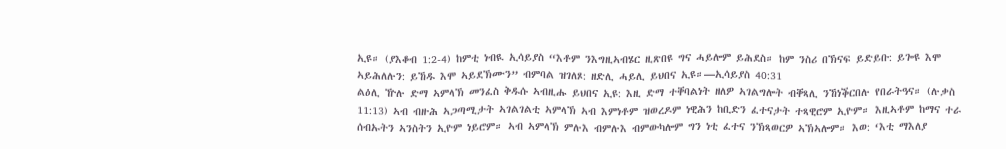ኢዩ። (ያእቆብ 1:2-4) ከምቲ ነብዪ ኢሳይያስ “እቶም ንእግዚኣብሄር ዚጽበዩ ግና ሓይሎም ይሕደስ። ከም ንስሪ በኽናፍ ይድይቡ: ይጐዩ እሞ ኣይሕለሉን: ይኸዱ እሞ ኣይደኽሙን” ብምባል ዝገለጾ: ዘድሊ ሓይሊ ይህበና ኢዩ።—ኢሳይያስ 40:31
ልዕሊ ዅሉ ድማ ኣምላኽ መንፈስ ቅዱሱ ኣብዚሑ ይህበና ኢዩ: እዚ ድማ ተቐባልነት ዘለዎ ኣገልግሎት ብቐጻሊ ንኸነቕርበሉ የበራትዓና። (ሉቃስ 11:13) ኣብ ብዙሕ ኣጋጣሚታት ኣገልገልቲ ኣምላኽ ኣብ እምነቶም ዝወረዶም ነዊሕን ከቢድን ፈተናታት ተጻዊሮም ኢዮም። እዚኣቶም ከማና ተራ ሰብኡትን ኣንስትን ኢዮም ነይሮም። ኣብ ኣምላኽ ምሉእ ብምሉእ ብምውካሎም ግን ነቲ ፈተና ንኽጻወርዎ ኣኽኣሎም። እወ: ‘እቲ ማእለያ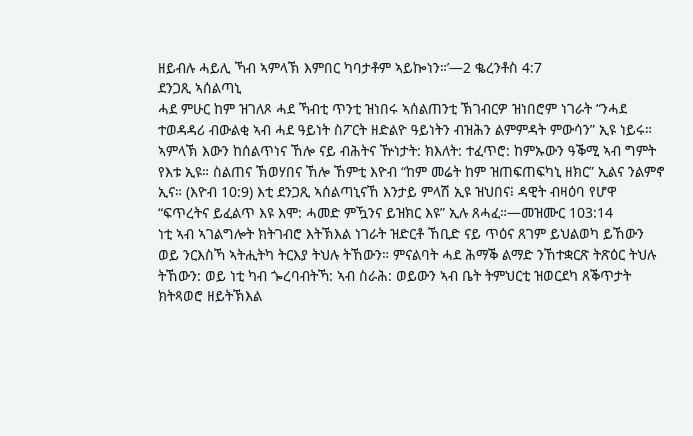ዘይብሉ ሓይሊ ኻብ ኣምላኽ እምበር ካባታቶም ኣይኰነን።’—2 ቈረንቶስ 4:7
ደንጋጺ ኣሰልጣኒ
ሓደ ምሁር ከም ዝገለጾ ሓደ ኻብቲ ጥንቲ ዝነበሩ ኣሰልጠንቲ ኽገብርዎ ዝነበሮም ነገራት “ንሓደ ተወዳዳሪ ብውልቂ ኣብ ሓደ ዓይነት ስፖርት ዘድልዮ ዓይነትን ብዝሕን ልምምዳት ምውሳን” ኢዩ ነይሩ። ኣምላኽ እውን ከሰልጥነና ኸሎ ናይ ብሕትና ዅነታት: ክእለት: ተፈጥሮ: ከምኡውን ዓቕሚ ኣብ ግምት የእቱ ኢዩ። ስልጠና ኽወሃበና ኸሎ ኸምቲ እዮብ “ከም መሬት ከም ዝጠፍጠፍካኒ ዘክር” ኢልና ንልምኖ ኢና። (እዮብ 10:9) እቲ ደንጋጺ ኣሰልጣኒናኸ እንታይ ምላሽ ኢዩ ዝህበና፧ ዳዊት ብዛዕባ የሆዋ “ፍጥረትና ይፈልጥ እዩ እሞ: ሓመድ ምዃንና ይዝክር እዩ” ኢሉ ጸሓፈ።—መዝሙር 103:14
ነቲ ኣብ ኣገልግሎት ክትገብሮ እትኽእል ነገራት ዝድርቶ ኸቢድ ናይ ጥዕና ጸገም ይህልወካ ይኸውን ወይ ንርእስኻ ኣትሒትካ ትርእያ ትህሉ ትኸውን። ምናልባት ሓደ ሕማቕ ልማድ ንኸተቋርጽ ትጽዕር ትህሉ ትኸውን: ወይ ነቲ ካብ ጐረባብትኻ: ኣብ ስራሕ: ወይውን ኣብ ቤት ትምህርቲ ዝወርደካ ጸቕጥታት ክትጻወሮ ዘይትኽእል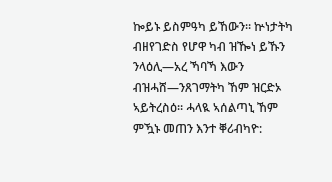ኰይኑ ይስምዓካ ይኸውን። ኵነታትካ ብዘየገድስ የሆዋ ካብ ዝዀነ ይኹን ንላዕሊ—አረ ኻባኻ እውን ብዝሓሸ—ንጸገማትካ ኸም ዝርድኦ ኣይትረስዕ። ሓላዪ ኣሰልጣኒ ኸም ምዃኑ መጠን እንተ ቐሪብካዮ: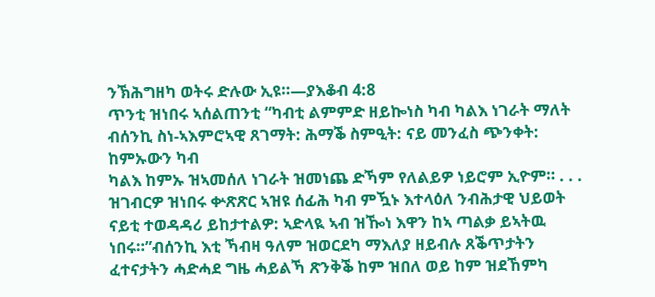ንኽሕግዘካ ወትሩ ድሉው ኢዩ።—ያእቆብ 4:8
ጥንቲ ዝነበሩ ኣሰልጠንቲ “ካብቲ ልምምድ ዘይኰነስ ካብ ካልእ ነገራት ማለት ብሰንኪ ስነ-ኣእምሮኣዊ ጸገማት: ሕማቕ ስምዒት: ናይ መንፈስ ጭንቀት: ከምኡውን ካብ
ካልእ ከምኡ ዝኣመሰለ ነገራት ዝመነጨ ድኻም የለልይዎ ነይሮም ኢዮም። . . . ዝገብርዎ ዝነበሩ ቍጽጽር ኣዝዩ ሰፊሕ ካብ ምዃኑ እተላዕለ ንብሕታዊ ህይወት ናይቲ ተወዳዳሪ ይከታተልዎ: ኣድላዪ ኣብ ዝዀነ እዋን ከኣ ጣልቃ ይኣትዉ ነበሩ።”ብሰንኪ እቲ ኻብዛ ዓለም ዝወርደካ ማእለያ ዘይብሉ ጸቕጥታትን ፈተናታትን ሓድሓደ ግዜ ሓይልኻ ጽንቅቕ ከም ዝበለ ወይ ከም ዝደኸምካ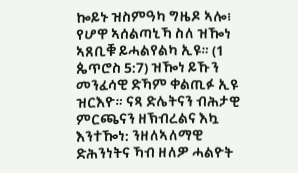ኰይኑ ዝስምዓካ ግዜዶ ኣሎ፧ የሆዋ ኣሰልጣኒኻ ስለ ዝዀነ ኣጸቢቑ ይሓልየልካ ኢዩ። (1 ጴጥሮስ 5:7) ዝዀነ ይኹን መንፈሳዊ ድኻም ቀልጢፉ ኢዩ ዝርእዮ። ናጻ ድሌትናን ብሕታዊ ምርጫናን ዘኽብረልና እኳ እንተዀነ: ንዘለኣለማዊ ድሕንነትና ኻብ ዘለዎ ሓልዮት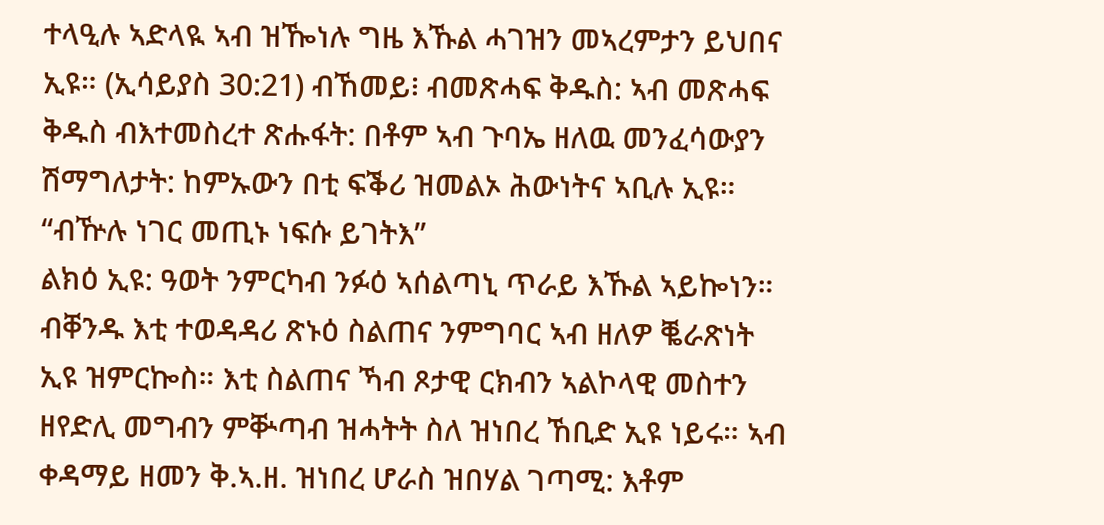ተላዒሉ ኣድላዪ ኣብ ዝዀነሉ ግዜ እኹል ሓገዝን መኣረምታን ይህበና ኢዩ። (ኢሳይያስ 30:21) ብኸመይ፧ ብመጽሓፍ ቅዱስ: ኣብ መጽሓፍ ቅዱስ ብእተመስረተ ጽሑፋት: በቶም ኣብ ጉባኤ ዘለዉ መንፈሳውያን ሽማግለታት: ከምኡውን በቲ ፍቕሪ ዝመልኦ ሕውነትና ኣቢሉ ኢዩ።
“ብዅሉ ነገር መጢኑ ነፍሱ ይገትእ”
ልክዕ ኢዩ: ዓወት ንምርካብ ንፉዕ ኣሰልጣኒ ጥራይ እኹል ኣይኰነን። ብቐንዱ እቲ ተወዳዳሪ ጽኑዕ ስልጠና ንምግባር ኣብ ዘለዎ ቘራጽነት ኢዩ ዝምርኰስ። እቲ ስልጠና ኻብ ጾታዊ ርክብን ኣልኮላዊ መስተን ዘየድሊ መግብን ምቝጣብ ዝሓትት ስለ ዝነበረ ኸቢድ ኢዩ ነይሩ። ኣብ ቀዳማይ ዘመን ቅ.ኣ.ዘ. ዝነበረ ሆራስ ዝበሃል ገጣሚ: እቶም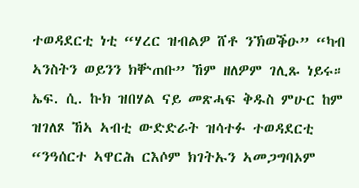ተወዳደርቲ ነቲ “ሃረር ዝብልዎ ሸቶ ንኽወቕዑ” “ካብ ኣንስትን ወይንን ክቝጠቡ” ኸም ዘለዎም ገሊጹ ነይሩ። ኤፍ. ሲ. ኩክ ዝበሃል ናይ መጽሓፍ ቅዱስ ምሁር ከም ዝገለጾ ኸኣ ኣብቲ ውድድራት ዝሳተፉ ተወዳደርቲ “ንዓሰርተ ኣዋርሕ ርእሶም ክገትኡን ኣመጋግባኦም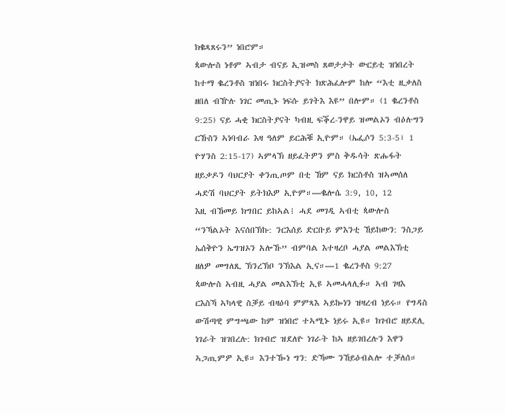ክቈጻጸሩን” ነበሮም።
ጳውሎስ ነቶም ኣብታ ብናይ ኢዝመስ ጸወታታት ውርይቲ ዝነበረት ከተማ ቈረንቶስ ዝነበሩ ክርስትያናት ክጽሕፈሎም ከሎ “እቲ ዚቃለስ ዘበለ ብዅሉ ነገር መጢኑ ነፍሱ ይገትእ እዩ” በሎም። (1 ቈረንቶስ 9:25) ናይ ሓቂ ክርስትያናት ካብዚ ፍቕረ-ንዋይ ዝመልኦን ብዕሉግን ርኹስን ኣነባብራ እዛ ዓለም ይርሕቑ ኢዮም። (ኤፌሶን 5:3-5፣ 1 ዮሃንስ 2:15-17) ኣምላኽ ዘይፈትዎን ምስ ቅዱሳት ጽሑፋት ዘይቃዶን ባህርያት ቀንጢጦም በቲ ኸም ናይ ክርስቶስ ዝኣመሰለ ሓድሽ ባህርያት ይትክእዎ ኢዮም።—ቈሎሴ 3:9, 10, 12
እዚ ብኸመይ ክግበር ይከኣል፧ ሓደ መገዲ ኣብቲ ጳውሎስ “ንኻልኦት እናሰበኽኩ: ንርእሰይ ድርቡይ ምእንቲ ኸይከውን: ንስጋይ ኤሰቅዮን ኤግዝኦን አሎኹ” ብምባል እተዛረቦ ሓያል መልእኽቲ ዘለዎ መግለጺ ኽንረኽቦ ንኽእል ኢና።—1 ቈረንቶስ 9:27
ጳውሎስ ኣብዚ ሓያል መልእኽቲ ኢዩ ኣመሓላሊፉ። ኣብ ገዛእ ርእስኻ ኣካላዊ ስቓይ ብዛዕባ ምምጻእ ኣይኰነን ዝዛረብ ነይሩ። የግዳስ ውሽጣዊ ምግጫው ከም ዝነበሮ ተኣሚኑ ነይሩ ኢዩ። ክገብሮ ዘይደሊ ነገራት ዝገበረሉ: ክገብሮ ዝደለዮ ነገራት ከኣ ዘይገበረሉን እዋን ኣጋጢምዎ ኢዩ። እንተዀነ ግን: ድኻሙ ንኸይዕብልሎ ተቓለሰ።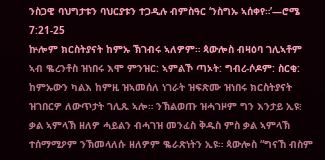ንስጋዊ ባህግታቱን ባህርያቱን ተጋዲሉ ብምስዓር ‘ንስግኡ ኣሰቀየ።’—ሮሜ 7:21-25
ኵሎም ክርስትያናት ከምኡ ኽገብሩ ኣለዎም። ጳውሎስ ብዛዕባ ገሊኣቶም ኣብ ቈረንቶስ ዝነበሩ እሞ ምንዝር: ኣምልኾ ጣኦት: ግብረ-ሶዶም: ስርቂ: ከምኡውን ካልእ ከምዚ ዝኣመሰለ ነገራት ዝፍጽሙ ዝነበሩ ክርስትያናት ዝገበርዎ ለውጥታት ገሊጹ ኣሎ። ንኽልወጡ ዝሓገዞም ግን እንታይ ኢዩ፧ ቃል ኣምላኽ ዘለዎ ሓይልን ብሓገዝ መንፈስ ቅዱስ ምስ ቃል ኣምላኽ ተሰማሚዖም ንኽመላለሱ ዘለዎም ቈራጽነትን ኢዩ። ጳውሎስ “ግናኸ ብስም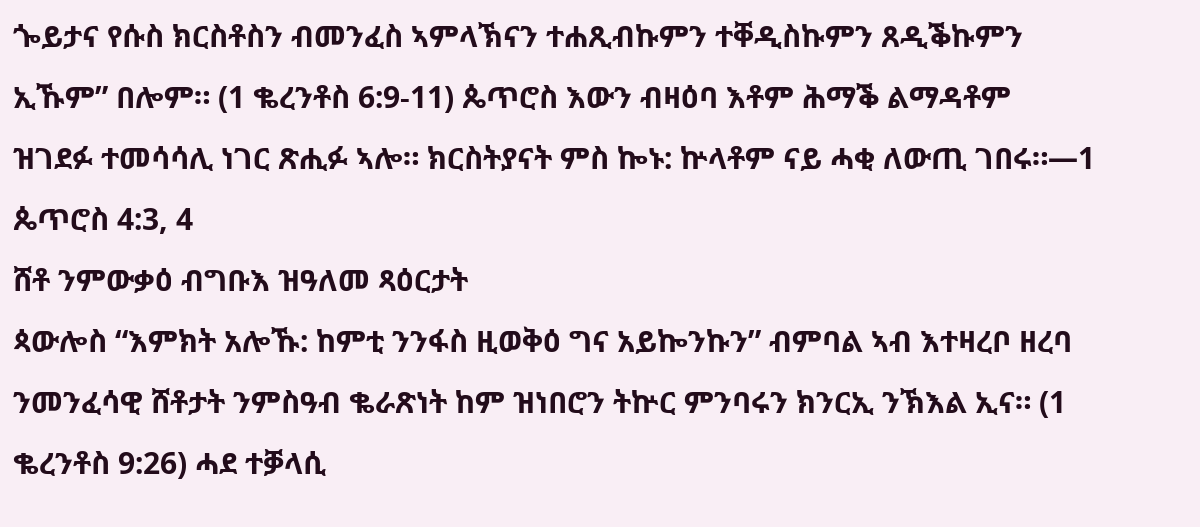ጐይታና የሱስ ክርስቶስን ብመንፈስ ኣምላኽናን ተሐጺብኩምን ተቐዲስኩምን ጸዲቕኩምን ኢኹም” በሎም። (1 ቈረንቶስ 6:9-11) ጴጥሮስ እውን ብዛዕባ እቶም ሕማቕ ልማዳቶም ዝገደፉ ተመሳሳሊ ነገር ጽሒፉ ኣሎ። ክርስትያናት ምስ ኰኑ: ኵላቶም ናይ ሓቂ ለውጢ ገበሩ።—1 ጴጥሮስ 4:3, 4
ሸቶ ንምውቃዕ ብግቡእ ዝዓለመ ጻዕርታት
ጳውሎስ “እምክት አሎኹ: ከምቲ ንንፋስ ዚወቅዕ ግና አይኰንኩን” ብምባል ኣብ እተዛረቦ ዘረባ ንመንፈሳዊ ሸቶታት ንምስዓብ ቈራጽነት ከም ዝነበሮን ትኵር ምንባሩን ክንርኢ ንኽእል ኢና። (1 ቈረንቶስ 9:26) ሓደ ተቓላሲ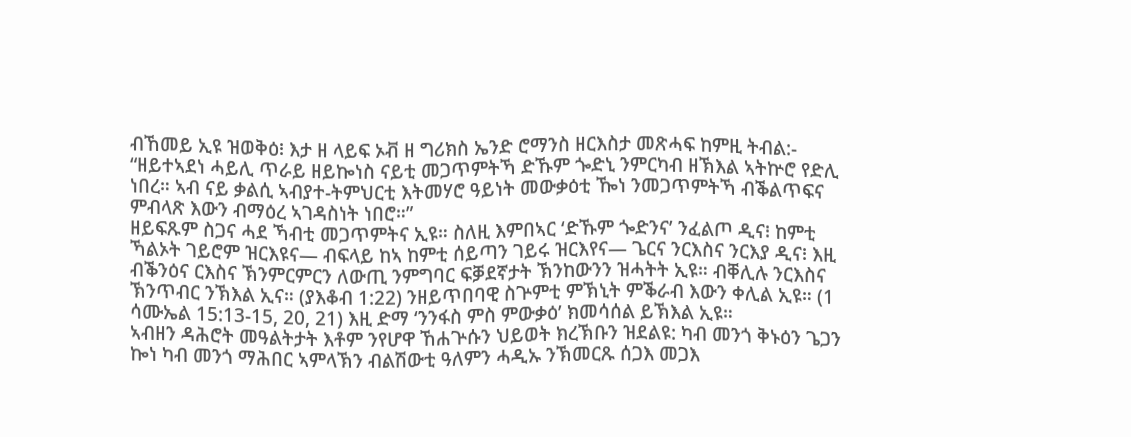ብኸመይ ኢዩ ዝወቅዕ፧ እታ ዘ ላይፍ ኦቭ ዘ ግሪክስ ኤንድ ሮማንስ ዘርእስታ መጽሓፍ ከምዚ ትብል:- “ዘይተኣደነ ሓይሊ ጥራይ ዘይኰነስ ናይቲ መጋጥምትኻ ድኹም ጐድኒ ንምርካብ ዘኽእል ኣትኵሮ የድሊ ነበረ። ኣብ ናይ ቃልሲ ኣብያተ-ትምህርቲ እትመሃሮ ዓይነት መውቃዕቲ ዀነ ንመጋጥምትኻ ብቕልጥፍና ምብላጽ እውን ብማዕረ ኣገዳስነት ነበሮ።”
ዘይፍጹም ስጋና ሓደ ኻብቲ መጋጥምትና ኢዩ። ስለዚ እምበኣር ‘ድኹም ጐድንና’ ንፈልጦ ዲና፧ ከምቲ ኻልኦት ገይሮም ዝርእዩና— ብፍላይ ከኣ ከምቲ ሰይጣን ገይሩ ዝርእየና— ጌርና ንርእስና ንርእያ ዲና፧ እዚ ብቕንዕና ርእስና ኽንምርምርን ለውጢ ንምግባር ፍቓደኛታት ኽንከውንን ዝሓትት ኢዩ። ብቐሊሉ ንርእስና ኽንጥብር ንኽእል ኢና። (ያእቆብ 1:22) ንዘይጥበባዊ ስጕምቲ ምኽኒት ምቕራብ እውን ቀሊል ኢዩ። (1 ሳሙኤል 15:13-15, 20, 21) እዚ ድማ ‘ንንፋስ ምስ ምውቃዕ’ ክመሳሰል ይኽእል ኢዩ።
ኣብዘን ዳሕሮት መዓልትታት እቶም ንየሆዋ ኸሐጕሱን ህይወት ክረኽቡን ዝደልዩ: ካብ መንጎ ቅኑዕን ጌጋን ኰነ ካብ መንጎ ማሕበር ኣምላኽን ብልሽውቲ ዓለምን ሓዲኡ ንኽመርጹ ሰጋእ መጋእ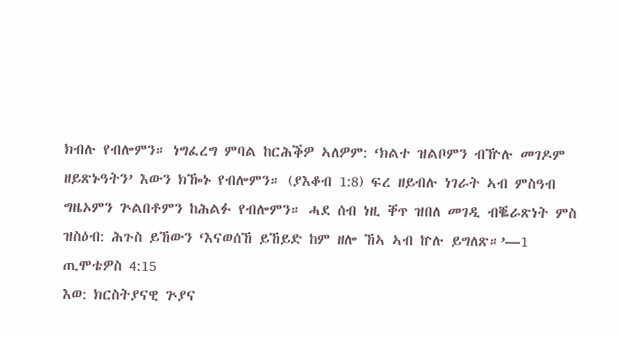ክብሉ የብሎምን። ነግፈረግ ምባል ከርሕቕዎ ኣለዎም: ‘ክልተ ዝልቦምን ብዅሉ መገዶም ዘይጽኑዓትን’ እውን ክዀኑ የብሎምን። (ያእቆብ 1:8) ፍረ ዘይብሉ ነገራት ኣብ ምስዓብ ግዜኦምን ጕልበቶምን ከሕልፉ የብሎምን። ሓደ ሰብ ነዚ ቐጥ ዝበለ መገዲ ብቘራጽነት ምስ ዝስዕብ: ሕጉስ ይኸውን ‘እናወሰኸ ይኸይድ ከም ዘሎ ኸኣ ኣብ ኵሉ ይግለጽ።’—1 ጢሞቴዎስ 4:15
እወ: ክርስትያናዊ ጕያና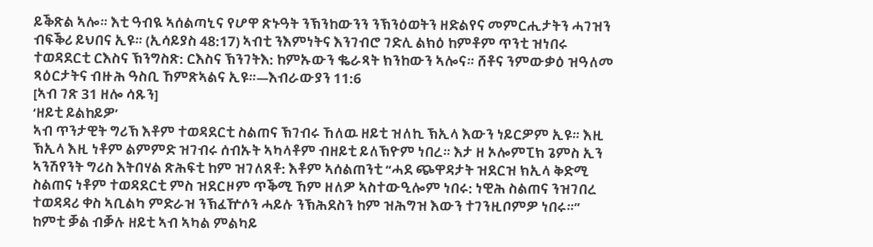ይቕጽል ኣሎ። እቲ ዓብዪ ኣሰልጣኒና የሆዋ ጽኑዓት ንኽንከውንን ንኽንዕወትን ዘድልየና መምርሒታትን ሓገዝን ብፍቕሪ ይህበና ኢዩ። (ኢሳይያስ 48:17) ኣብቲ ንእምነትና እንገብሮ ገድሊ ልክዕ ከምቶም ጥንቲ ዝነበሩ ተወዳደርቲ ርእስና ኽንግስጽ: ርእስና ኽንገትእ: ከምኡውን ቈራጻት ክንከውን ኣሎና። ሸቶና ንምውቃዕ ዝዓለመ ጻዕርታትና ብዙሕ ዓስቢ ኸምጽኣልና ኢዩ።—እብራውያን 11:6
[ኣብ ገጽ 31 ዘሎ ሳጹን]
‘ዘይቲ ይልከይዎ’
ኣብ ጥንታዊት ግሪኽ እቶም ተወዳደርቲ ስልጠና ኽገብሩ ኸለዉ ዘይቲ ዝለኪ ኽኢላ እውን ነይርዎም ኢዩ። እዚ ኽኢላ እዚ ነቶም ልምምድ ዝገብሩ ሰብኡት ኣካላቶም ብዘይቲ ይለኽዮም ነበረ። እታ ዘ ኦሎምፒክ ጌምስ ኢን ኣንሽየንት ግሪስ እትበሃል ጽሕፍቲ ከም ዝገለጸቶ: እቶም ኣሰልጠንቲ “ሓደ ጭዋዳታት ዝደርዝ ክኢላ ቅድሚ ስልጠና ነቶም ተወዳደርቲ ምስ ዝደርዞም ጥቕሚ ኸም ዘለዎ ኣስተውዒሎም ነበሩ: ነዊሕ ስልጠና ንዝገበረ ተወዳዳሪ ቀስ ኣቢልካ ምድራዝ ንኽፈዅሶን ሓይሉ ንኽሕደስን ከም ዝሕግዝ እውን ተገንዚቦምዎ ነበሩ።”
ከምቲ ቓል ብቓሉ ዘይቲ ኣብ ኣካል ምልካይ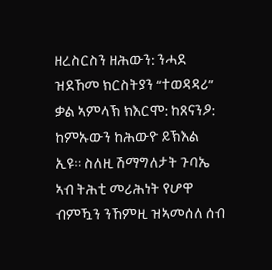ዘረስርስን ዘሕውን: ንሓደ ዝደኸመ ክርስትያን “ተወዳዳሪ” ቃል ኣምላኽ ክእርሞ: ከጸናንዖ: ከምኡውን ከሕውዮ ይኽእል ኢዩ። ስለዚ ሽማግለታት ጉባኤ ኣብ ትሕቲ መሪሕነት የሆዋ ብምዃን ንኸምዚ ዝኣመሰለ ሰብ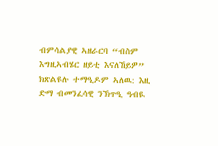ብምሳልያዊ ኣዘራርባ “ብስም እግዚኣብሄር ዘይቲ እናለኸይዎ” ክጽልዩሉ ተማዒዶም ኣለዉ: እዚ ድማ ብመንፈሳዊ ንኽጥዒ ዓብዪ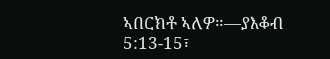ኣበርክቶ ኣለዎ።—ያእቆብ 5:13-15፣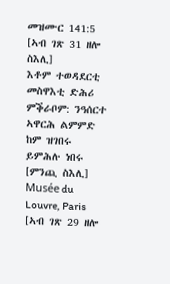መዝሙር 141:5
[ኣብ ገጽ 31 ዘሎ ስእሊ]
እቶም ተወዳደርቲ መስዋእቲ ድሕሪ ምቕራቦም: ንዓሰርተ ኣዋርሕ ልምምድ ከም ዝገበሩ ይምሕሉ ነበሩ
[ምንጪ ስእሊ]
Musée du Louvre, Paris
[ኣብ ገጽ 29 ዘሎ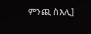ምንጪ ስእሊ]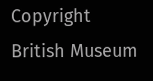Copyright British Museum